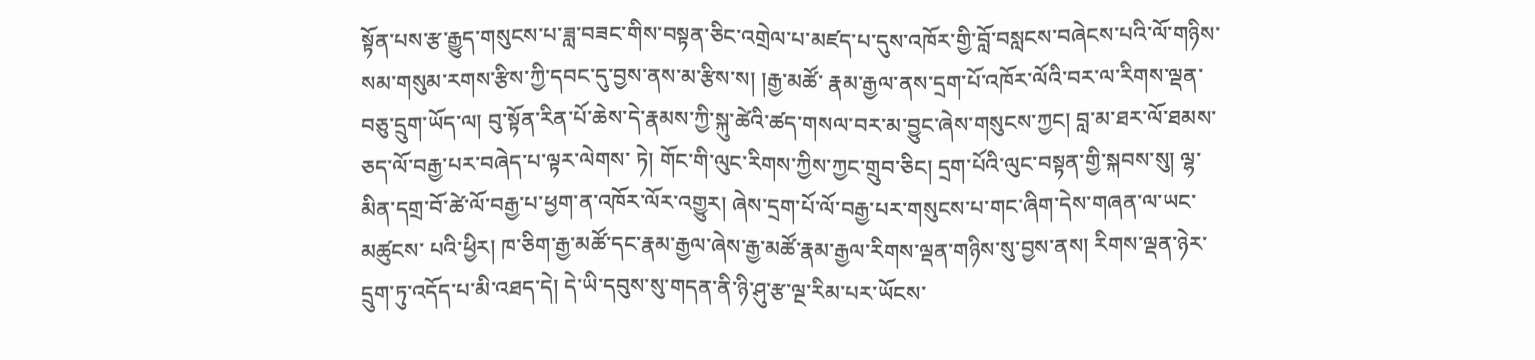སྟོན་པས་རྩ་རྒྱུད་གསུངས་པ་ཟླ་བཟང་གིས་བསྟན་ཅིང་འགྲེལ་པ་མཛད་པ་དུས་འཁོར་གྱི་བློ་བསླངས་བཞེངས་པའི་ལོ་གཉིས་སམ་གསུམ་རགས་རྩིས་ཀྱི་དབང་དུ་བྱས་ནས་མ་རྩིས་ས། །རྒྱ་མཚོ་ རྣམ་རྒྱལ་ནས་དྲག་པོ་འཁོར་ལོའི་བར་ལ་རིགས་ལྡན་བཅུ་དྲུག་ཡོད་ལ། བུ་སྟོན་རིན་པོ་ཆེས་དེ་རྣམས་ཀྱི་སྐུ་ཚེའི་ཚད་གསལ་བར་མ་བྱུང་ཞེས་གསུངས་ཀྱང། བླ་མ་ཐར་ལོ་ཐམས་ཅད་ལོ་བརྒྱ་པར་བཞེད་པ་ལྟར་ལེགས་ ཏེ། གོང་གི་ལུང་རིགས་ཀྱིས་ཀྱང་གྲུབ་ཅིང། དྲག་པོའི་ལུང་བསྟན་གྱི་སྐབས་སུ། ལྷ་མིན་དགྲ་བོ་ཚེ་ལོ་བརྒྱ་པ་ཕྱག་ན་འཁོར་ལོར་འགྱུར། ཞེས་དྲག་པོ་ལོ་བརྒྱ་པར་གསུངས་པ་གང་ཞིག་དེས་གཞན་ལ་ཡང་མཚུངས་ པའི་ཕྱིར། ཁ་ཅིག་རྒྱ་མཚོ་དང་རྣམ་རྒྱལ་ཞེས་རྒྱ་མཚོ་རྣམ་རྒྱལ་རིགས་ལྡན་གཉིས་སུ་བྱས་ནས། རིགས་ལྡན་ཉེར་དྲུག་ཏུ་འདོད་པ་མི་འཐད་དེ། དེ་ཡི་དབུས་སུ་གདན་ནི་ཉི་ཤུ་རྩ་ལྔ་རིམ་པར་ཡོངས་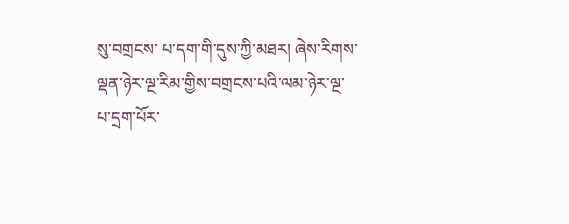སུ་བགྲངས་ པ་དག་གི་དུས་ཀྱི་མཐར། ཞེས་རིགས་ལྡན་ཉེར་ལྔ་རིམ་གྱིས་བགྲངས་པའི་ལམ་ཉེར་ལྔ་པ་དྲག་པོར་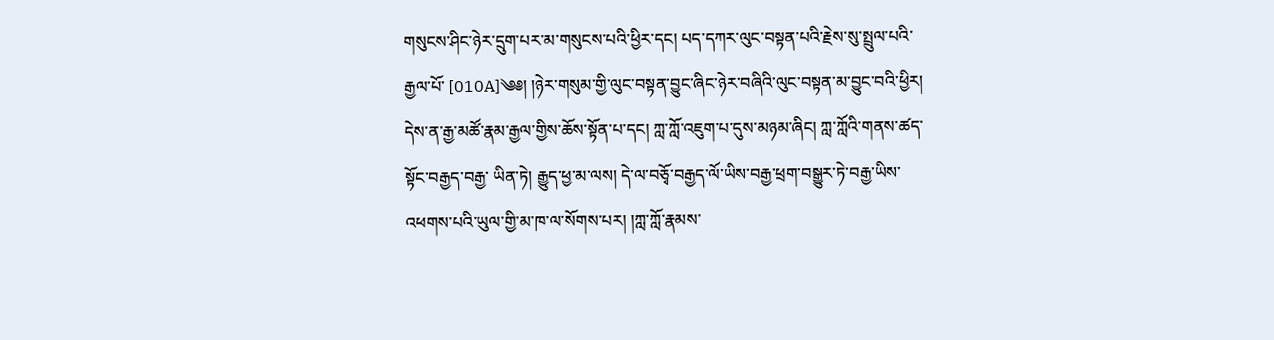གསུངས་ཤིང་ཉེར་དྲུག་པར་མ་གསུངས་པའི་ཕྱིར་དང། པད་དཀར་ལུང་བསྟན་པའི་རྗེས་སུ་སྤྲུལ་པའི་རྒྱལ་པོ་ [010A]༄༅། །ཉེར་གསུམ་གྱི་ལུང་བསྟན་བྱུང་ཞིང་ཉེར་བཞིའི་ལུང་བསྟན་མ་བྱུང་བའི་ཕྱིར། དེས་ན་རྒྱ་མཚོ་རྣམ་རྒྱལ་གྱིས་ཆོས་སྟོན་པ་དང། ཀླ་ཀློ་འཇུག་པ་དུས་མཉམ་ཞིང། ཀླ་ཀློའི་གནས་ཚད་སྟོང་བརྒྱད་བརྒྱ་ ཡིན་ཏེ། རྒྱུད་ཕྱ་མ་ལས། དེ་ལ་བཅྭོ་བརྒྱད་ལོ་ཡིས་བརྒྱ་ཕྲག་བསྒྱུར་ཏེ་བརྒྱ་ཡིས་འཕགས་པའི་ཡུལ་གྱི་མ་ཁ་ལ་སོགས་པར། །ཀླ་ཀློ་རྣམས་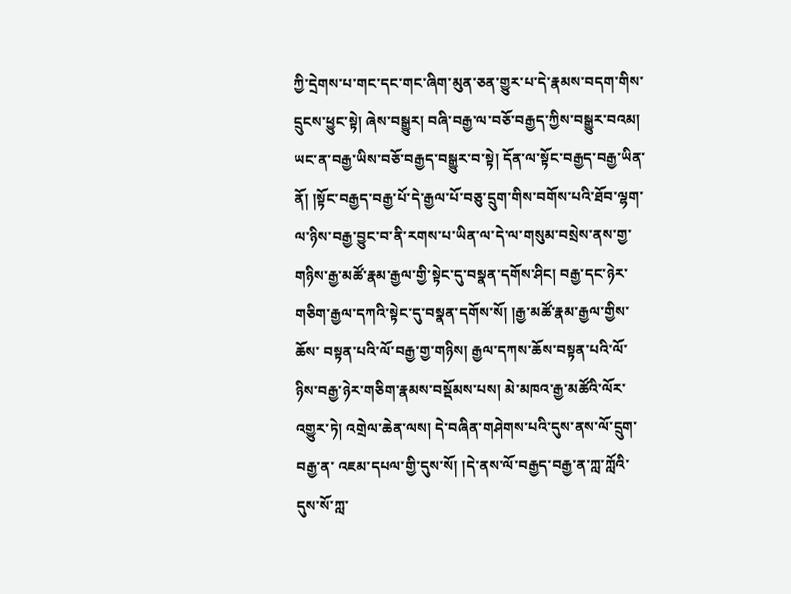ཀྱི་དྲེགས་པ་གང་དང་གང་ཞིག་མུན་ཅན་གྱུར་པ་དེ་རྣམས་བདག་གིས་ དྲུངས་ཕྱུང་སྟེ། ཞེས་བསྒྱུར། བཞི་བརྒྱ་ལ་བཅོ་བརྒྱད་ཀྱིས་བསྒྱུར་བའམ། ཡང་ན་བརྒྱ་ཡིས་བཅོ་བརྒྱད་བསྒྱུར་བ་སྟེ། དོན་ལ་སྟོང་བརྒྱད་བརྒྱ་ཡིན་ནོ། །སྟོང་བརྒྱད་བརྒྱ་པོ་དེ་རྒྱལ་པོ་བཅུ་དྲུག་གིས་བགོས་པའི་ཐོབ་ལྷག་ ལ་ཉིས་བརྒྱ་བྱུང་བ་ནི་རགས་པ་ཡིན་ལ་དེ་ལ་གསུམ་བསྲེས་ནས་གྱ་གཉིས་རྒྱ་མཚོ་རྣམ་རྒྱལ་གྱི་སྟེང་དུ་བསྣན་དགོས་ཤིང། བརྒྱ་དང་ཉེར་གཅིག་རྒྱལ་དཀའི་སྟེང་དུ་བསྣན་དགོས་སོ། །རྒྱ་མཚོ་རྣམ་རྒྱལ་གྱིས་ཆོས་ བསྟན་པའི་ལོ་བརྒྱ་གྱ་གཉིས། རྒྱལ་དཀས་ཆོས་བསྟན་པའི་ལོ་ཉིས་བརྒྱ་ཉེར་གཅིག་རྣམས་བསྡོམས་པས། མེ་མཁའ་རྒྱ་མཚོའི་ལོར་འགྱུར་ཏེ། འགྲེལ་ཆེན་ལས། དེ་བཞིན་གཤེགས་པའི་དུས་ནས་ལོ་དྲུག་བརྒྱ་ན་ འཇམ་དཔལ་གྱི་དུས་སོ། །དེ་ནས་ལོ་བརྒྱད་བརྒྱ་ན་ཀླ་ཀློའི་དུས་སོ་ཀླ་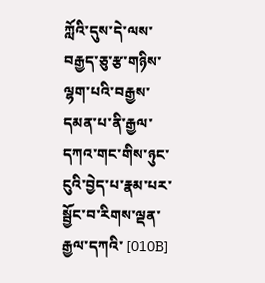ཀློའི་དུས་དེ་ལས་བརྒྱད་ཅུ་རྩ་གཉིས་ལྷག་པའི་བརྒྱས་དམན་པ་ནི་རྒྱལ་དཀའ་གང་གིས་ཉུང་ངུའི་བྱེད་པ་རྣམ་པར་སྦྱོང་བ་རིགས་ལྡན་རྒྱལ་དཀའི་ [010B]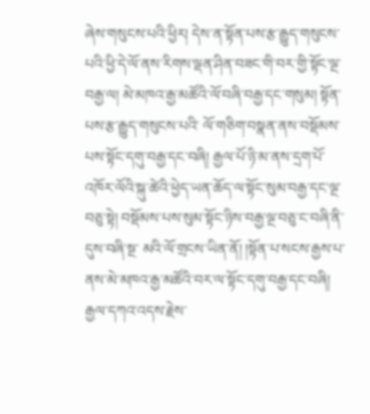ཞེས་གསུངས་པའི་ཕྱིར། དེས་ན་སྟོན་པས་རྩ་རྒྱུད་གསུངས་པའི་ཕྱི་དེ་ལོ་ནས་རིགས་ལྡན་ཤིན་བཟང་གི་བར་གྱི་སྟོང་ལྔ་བརྒྱ་ལ། མེ་མཁའ་རྒྱ་མཚོའི་ལོ་བཞི་བརྒྱ་དང་གསུམ། སྟོན་པས་རྩ་རྒྱུད་གསུངས་པའི་ ལོ་གཅིག་བསྣན་ནས་བསྡོམས་པས་སྟོང་དགུ་བརྒྱ་དང་བཞི། རྒྱལ་པོ་ཉི་མ་ནས་དྲག་པོ་འཁོར་ལོའི་སྐུ་ཚེའི་ཕྱེད་ཡན་ཆོད་ལ་སྟོང་སུམ་བརྒྱ་དང་ལྔ་བཅུ་སྟེ། བསྡོམས་པས་སུམ་སྟོང་ཉིས་བརྒྱ་ལྔ་བཅུ་ང་བཞི་ནི་དུས་བཞི་སྔ་ མའི་ལོ་གྲངས་ཡིན་ནོ། །སྟོན་པ་སངས་རྒྱས་པ་ནས་མེ་མཁའ་རྒྱ་མཚོའི་བར་ལ་སྟོང་དགུ་བརྒྱ་དང་བཞི། རྒྱལ་དཀའ་འདས་རྗེས་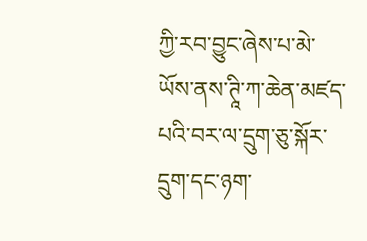ཀྱི་རབ་བྱུང་ཞེས་པ་མེ་ཡོས་ནས་ཊཱི་ཀ་ཆེན་མཛད་པའི་བར་ལ་དྲུག་ཅུ་སྐོར་དྲུག་དང་ཉག་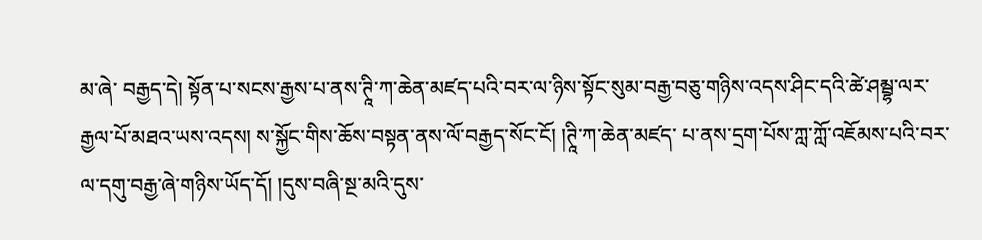མ་ཞེ་ བརྒྱད་དེ། སྟོན་པ་སངས་རྒྱས་པ་ནས་ཊཱི་ཀ་ཆེན་མཛད་པའི་བར་ལ་ཉིས་སྟོང་སུམ་བརྒྱ་བཅུ་གཉིས་འདས་ཤིང་དའི་ཚེ་ཤམྦྷ་ལར་རྒྱལ་པོ་མཐའ་ཡས་འདས། ས་སྐྱོང་གིས་ཆོས་བསྟན་ནས་ལོ་བརྒྱད་སོང་ངོ། །ཊཱི་ཀ་ཆེན་མཛད་ པ་ནས་དྲག་པོས་ཀླ་ཀློ་འཇོམས་པའི་བར་ལ་དགུ་བརྒྱ་ཞེ་གཉིས་ཡོད་དོ། །དུས་བཞི་སྔ་མའི་དུས་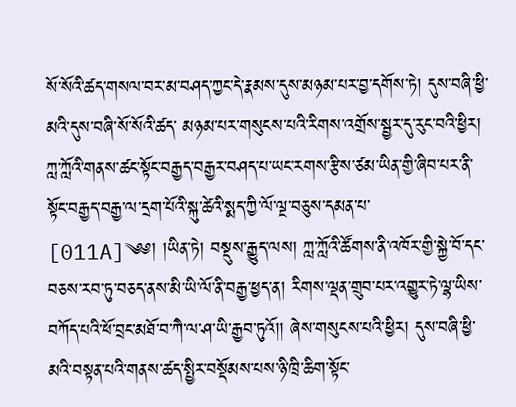སོ་སོའི་ཚད་གསལ་བར་མ་བཤད་ཀྱང་དེ་རྣམས་དུས་མཉམ་པར་བྱ་དགོས་ཏེ། དུས་བཞི་ཕྱི་མའི་དུས་བཞི་སོ་སོའི་ཚད་ མཉམ་པར་གསུངས་པའི་རིགས་འགྲོས་སྦྱར་དུ་རུང་བའི་ཕྱིར། ཀླ་ཀློའི་གནས་ཚང་སྟོང་བརྒྱད་བརྒྱར་བཤད་པ་ཡང་རགས་རྩིས་ཙམ་ཡིན་གྱི་ཞིབ་པར་ནི་སྟོང་བརྒྱད་བརྒྱ་ལ་དྲག་པོའི་སྐུ་ཚེའི་སྨད་ཀྱི་ལོ་ལྔ་བཅུས་དམན་པ་ [011A]༄༅། །ཡིན་ཏེ། བསྡུས་རྒྱུད་ལས། ཀླ་ཀློའི་ཚོགས་ནི་འཁོར་གྱི་སྐྱེ་བོ་དང་བཅས་རབ་ཏུ་བཅད་ནས་མི་ཡི་ལོ་ནི་བརྒྱ་ཕྱད་ན། རིགས་ལྡན་གྲུབ་པར་འགྱུར་ཏེ་ལྷ་ཡིས་བཀོད་པའི་ཕོ་བྲང་མཐོ་བ་ཀཻ་ལ་ཤ་ཡི་རྒྱབ་ཏུའོ།། ཞེས་གསུངས་པའི་ཕྱིར། དུས་བཞི་ཕྱི་མའི་བསྟན་པའི་གནས་ཚད་སྤྱིར་བསྡོམས་པས་ཉི་ཁྲི་ཆིག་སྟོང་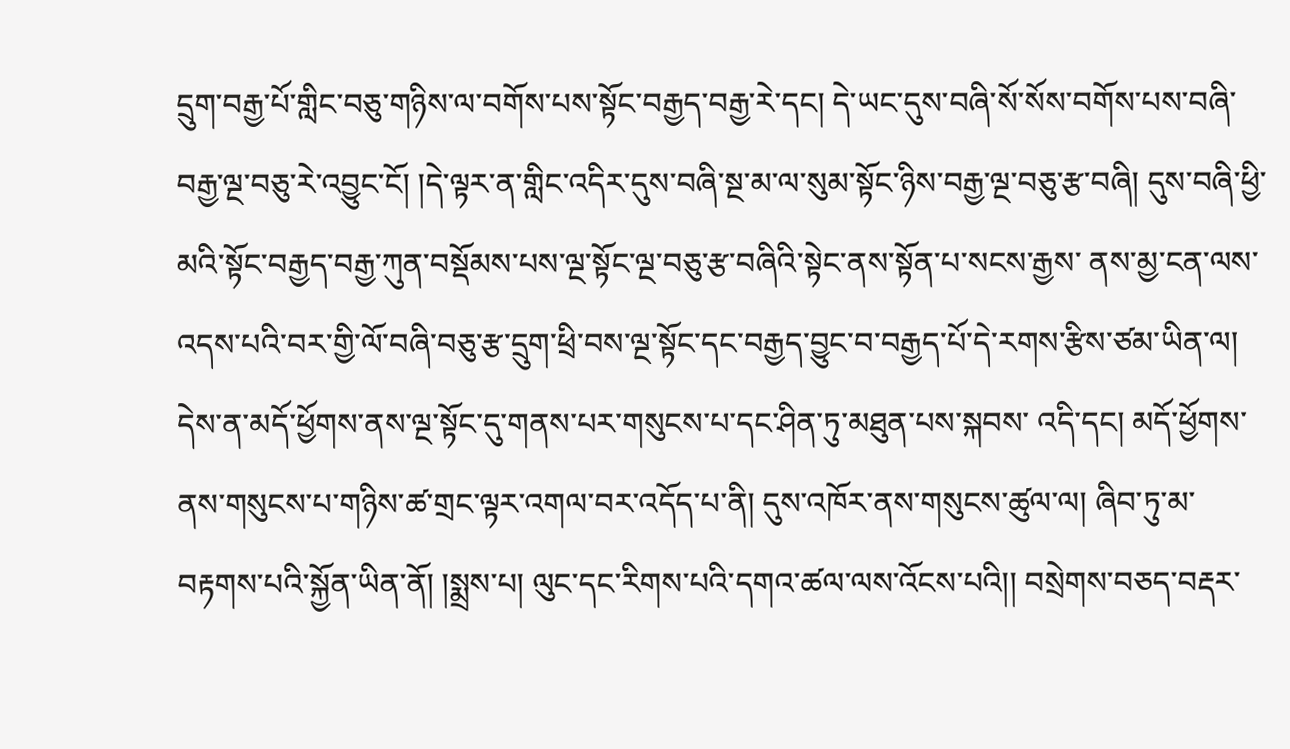དྲུག་བརྒྱ་པོ་གླིང་བཅུ་གཉིས་ལ་བགོས་པས་སྟོང་བརྒྱད་བརྒྱ་རེ་དང། དེ་ཡང་དུས་བཞི་སོ་སོས་བགོས་པས་བཞི་ བརྒྱ་ལྔ་བཅུ་རེ་འབྱུང་ངོ། །དེ་ལྟར་ན་གླིང་འདིར་དུས་བཞི་སྔ་མ་ལ་སུམ་སྟོང་ཉིས་བརྒྱ་ལྔ་བཅུ་རྩ་བཞི། དུས་བཞི་ཕྱི་མའི་སྟོང་བརྒྱད་བརྒྱ་ཀུན་བསྡོམས་པས་ལྔ་སྟོང་ལྔ་བཅུ་རྩ་བཞིའི་སྟེང་ནས་སྟོན་པ་སངས་རྒྱས་ ནས་མྱ་ངན་ལས་འདས་པའི་བར་གྱི་ལོ་བཞི་བཅུ་རྩ་དྲུག་ཕྲི་བས་ལྔ་སྟོང་དང་བརྒྱད་བྱུང་བ་བརྒྱད་པོ་དེ་རགས་རྩིས་ཙམ་ཡིན་ལ། དེས་ན་མདོ་ཕྱོགས་ནས་ལྔ་སྟོང་དུ་གནས་པར་གསུངས་པ་དང་ཤིན་ཏུ་མཐུན་པས་སྐབས་ འདི་དང། མདོ་ཕྱོགས་ནས་གསུངས་པ་གཉིས་ཚ་གྲང་ལྟར་འགལ་བར་འདོད་པ་ནི། དུས་འཁོར་ནས་གསུངས་ཚུལ་ལ། ཞིབ་ཏུ་མ་བརྟགས་པའི་སྐྱོན་ཡིན་ནོ། །སྨྲས་པ། ལུང་དང་རིགས་པའི་དགའ་ཚལ་ལས་འོངས་པའི།། བསྲེགས་བཅད་བརྡར་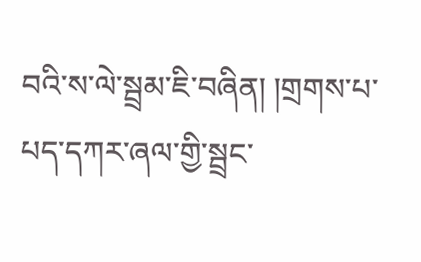བའི་ས་ལེ་སྦྲམ་ཇི་བཞིན། །གྲགས་པ་པད་དཀར་ཞལ་གྱི་སྦྲང་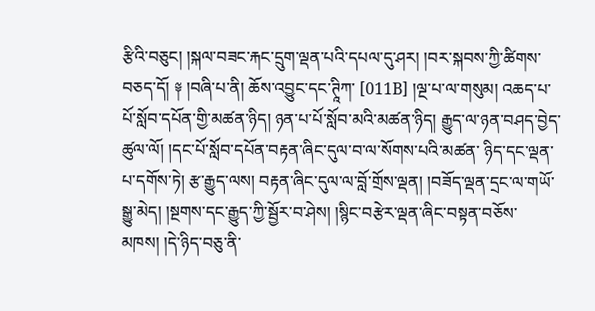རྩིའི་བཅུང། །སྐལ་བཟང་རྐང་དྲུག་ལྡན་པའི་དཔལ་དུ་ཤར། །བར་སྐབས་ཀྱི་ཚིགས་བཅད་དོ། ༈ །བཞི་པ་ནི། ཆོས་འབྱུང་དང་ཊཱིཀ་ [011B] །ལྔ་པ་ལ་གསུམ། འཆད་པ་པོ་སློབ་དཔོན་གྱི་མཚན་ཉིད། ཉན་པ་པོ་སློབ་མའི་མཚན་ཉིད། རྒྱུད་ལ་ཉན་བཤད་བྱེད་ཚུལ་ལོ། །དང་པོ་སློབ་དཔོན་བརྟན་ཞིང་དུལ་བ་ལ་སོགས་པའི་མཚན་ ཉིད་དང་ལྡན་པ་དགོས་ཏེ། རྩ་རྒྱུད་ལས། བརྟན་ཞིང་དུལ་ལ་བློ་གྲོས་ལྡན། །བཟོད་ལྡན་དྲང་ལ་གཡོ་སྒྱུ་མེད། །སྔགས་དང་རྒྱུད་ཀྱི་སྦྱོར་བ་ཤེས། །སྙིང་བརྩེར་ལྡན་ཞིང་བསྟན་བཅོས་མཁས། །དེ་ཉིད་བཅུ་ནི་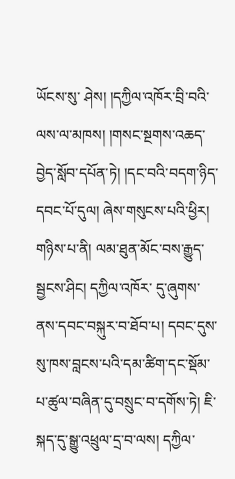ཡོངས་སུ་ ཤེས། །དཀྱིལ་འཁོར་བྲི་བའི་ལས་ལ་མཁས། །གསང་སྔགས་འཆད་བྱེད་སློབ་དཔོན་ཏེ། །དང་བའི་བདག་ཉིད་དབང་པོ་དུལ། ཞེས་གསུངས་པའི་ཕྱིར། གཉིས་པ་ནི། ལམ་ཐུན་མོང་བས་རྒྱུད་སྦྱངས་ཤིང། དཀྱིལ་འཁོར་ དུ་ཞུགས་ནས་དབང་བསྐུར་བ་ཐོབ་པ། དབང་དུས་སུ་ཁས་བླངས་པའི་དམ་ཚིག་དང་སྡོམ་པ་ཚུལ་བཞིན་དུ་བསྲུང་བ་དགོས་ཏེ། ཇི་སྐད་དུ་སྒྱུ་འཕྲུལ་དྲ་བ་ལས། དཀྱིལ་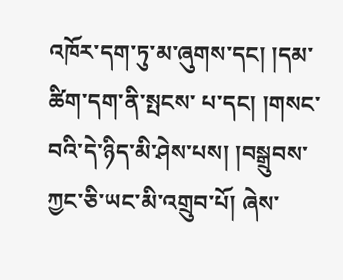འཁོར་དག་ཏུ་མ་ཞུགས་དང། །དམ་ཚིག་དག་ནི་སྤངས་ པ་དང། །གསང་བའི་དེ་ཉིད་མི་ཤེས་པས། །བསྒྲུབས་ཀྱང་ཅི་ཡང་མི་འགྲུབ་པོ། ཞེས་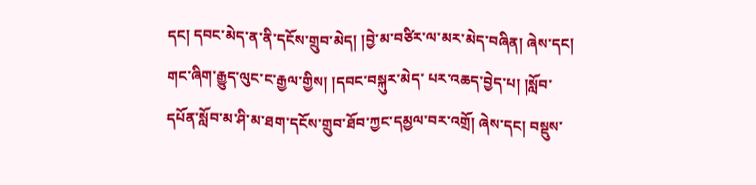དང། དབང་མེད་ན་ནི་དངོས་གྲུབ་མེད། །བྱེ་མ་བཙིར་ལ་མར་མེད་བཞིན། ཞེས་དང། གང་ཞིག་རྒྱུད་ལུང་ང་རྒྱལ་གྱིས། །དབང་བསྐུར་མེད་ པར་འཆད་བྱེད་པ། །སློབ་དཔོན་སློབ་མ་ཤི་མ་ཐག་དངོས་གྲུབ་ཐོབ་ཀྱང་དམྱལ་བར་འགྲོ། ཞེས་དང། བསྡུས་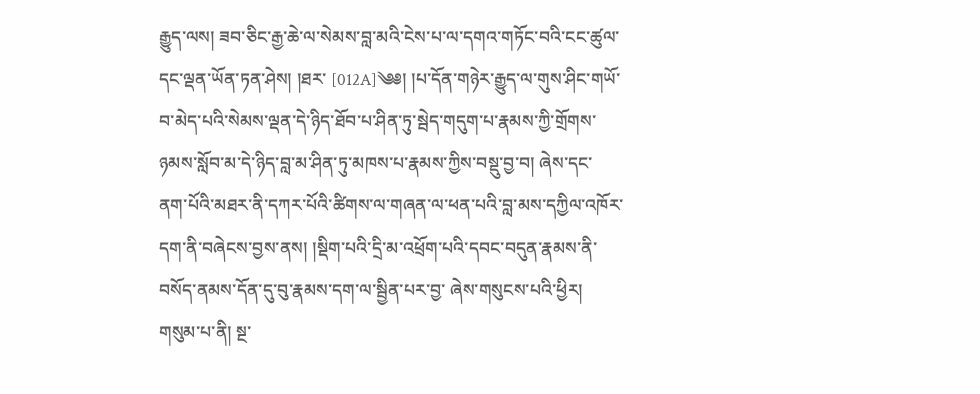རྒྱུད་ལས། ཟབ་ཅིང་རྒྱ་ཆེ་ལ་སེམས་བླ་མའི་ངེས་པ་ལ་དགའ་གཏོང་བའི་ངང་ཚུལ་དང་ལྡན་ཡོན་ཏན་ཤེས། །ཐར་ [012A]༄༅། །པ་དོན་གཉེར་རྒྱུད་ལ་གུས་ཤིང་གཡོ་བ་མེད་པའི་སེམས་ལྡན་དེ་ཉིད་ཐོབ་པ་ཤིན་ཏུ་སྦེད་གདུག་པ་རྣམས་ཀྱི་གྲོགས་ཉམས་སློབ་མ་དེ་ཉིད་བླ་མ་ཤིན་ཏུ་མཁས་པ་རྣམས་ཀྱིས་བསྡུ་བྱ་བ། ཞེས་དང་ ནག་པོའི་མཐར་ནི་དཀར་པོའི་ཚིགས་ལ་གཞན་ལ་ཕན་པའི་བླ་མས་དཀྱིལ་འཁོར་དག་ནི་བཞེངས་བྱས་ནས། །སྡིག་པའི་དྲི་མ་འཕྲོག་པའི་དབང་བདུན་རྣམས་ནི་བསོད་ནམས་དོན་དུ་བུ་རྣམས་དག་ལ་སྦྱིན་པར་བྱ་ ཞེས་གསུངས་པའི་ཕྱིར། གསུམ་པ་ནི། སྔ་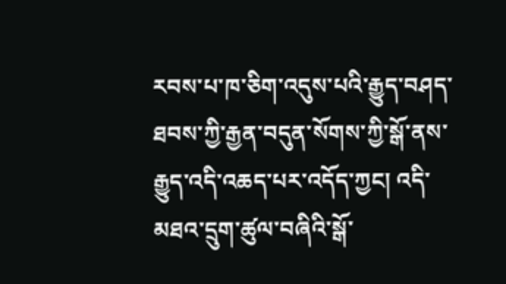རབས་པ་ཁ་ཅིག་འདུས་པའི་རྒྱུད་བཤད་ཐབས་ཀྱི་རྒྱན་བདུན་སོགས་ཀྱི་སྒོ་ནས་རྒྱུད་འདི་འཆད་པར་འདོད་ཀྱང། འདི་མཐའ་དྲུག་ཚུལ་བཞིའི་སྒོ་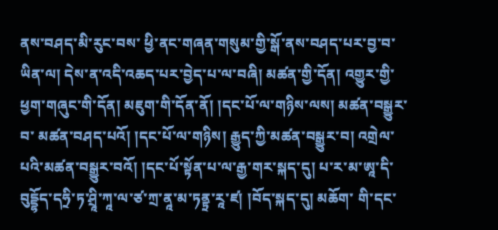ནས་བཤད་མི་རུང་བས་ ཕྱི་ནང་གཞན་གསུམ་གྱི་སྒོ་ནས་བཤད་པར་བྱ་བ་ཡིན་ལ། དེས་ན་འདི་འཆད་པར་བྱེད་པ་ལ་བཞི། མཚན་གྱི་དོན། འགྱུར་གྱི་ཕྱག་གཞུང་གི་དོན། མཇུག་གི་དོན་ནོ། །དང་པོ་ལ་གཉིས་ལས། མཚན་བསྒྱུར་བ་ མཚན་བཤད་པའོ། །དང་པོ་ལ་གཉིས། རྒྱུད་ཀྱི་མཚན་བསྒྱུར་བ། འགྲེལ་པའི་མཚན་བསྒྱུར་བའོ། །དང་པོ་སྟོན་པ་ལ་རྒྱ་གར་སྐད་དུ། པ་ར་མ་ཨཱ་དི་བུདྡྷོད་དཧྲི་ཏ་ཤྲཱི་ཀཱ་ལ་ཙ་ཀྲ་ནཱ་མ་ཏནྟྲ་རཱ་ཛ། །བོད་སྐད་དུ། མཆོག་ གི་དང་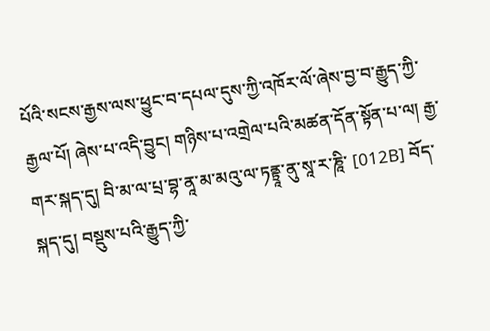པོའི་སངས་རྒྱས་ལས་ཕྱུང་བ་དཔལ་དུས་ཀྱི་འཁོར་ལོ་ཞེས་བྱ་བ་རྒྱུད་ཀྱི་རྒྱལ་པོ། ཞེས་པ་འདི་བྱུང། གཉིས་པ་འགྲེལ་པའི་མཚན་དོན་སྟོན་པ་ལ། རྒྱ་གར་སྐད་དུ། བི་མ་ལ་པྲ་བྷ་ནཱ་མ་མའུ་ལ་ཏནྟྲཱ་ནུ་སཱ་ར་ཎཱི་ [012B] བོད་སྐད་དུ། བསྡུས་པའི་རྒྱུད་ཀྱི་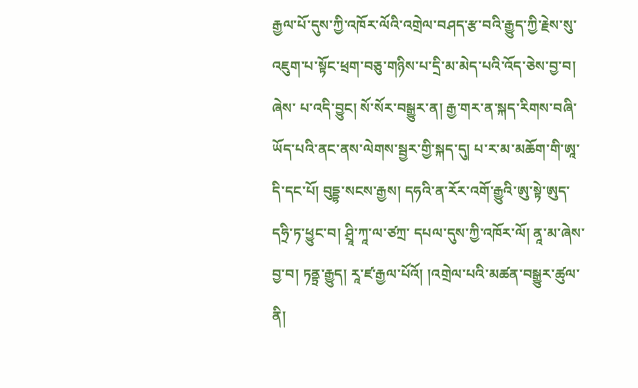རྒྱལ་པོ་དུས་ཀྱི་འཁོར་ལོའི་འགྲེལ་བཤད་རྩ་བའི་རྒྱུད་ཀྱི་རྗེས་སུ་འཇུག་པ་སྟོང་ཕྲག་བཅུ་གཉིས་པ་དྲི་མ་མེད་པའི་འོད་ཅེས་བྱ་བ། ཞེས་ པ་འདི་བྱུང། སོ་སོར་བསྒྱུར་ན། རྒྱ་གར་ན་སྐད་རིགས་བཞི་ཡོད་པའི་ནང་ནས་ལེགས་སྦྱར་གྱི་སྐད་དུ། པ་ར་མ་མཆོག་གི་ཨཱ་དི་དང་པོ། བུདྡྷ་སངས་རྒྱས། དཧའི་ན་རོར་འགོ་རྒྱུའི་ཨུ་སྟེ་ཨུད་དཧྲི་ཏ་ཕྱུང་བ། ཤྲཱི་ཀཱ་ལ་ཙཀྲ་ དཔལ་དུས་ཀྱི་འཁོར་ལོ། ནཱ་མ་ཞེས་བྱ་བ། ཏནྟྲ་རྒྱུད། རཱ་ཛ་རྒྱལ་པོའོ། །འགྲེལ་པའི་མཚན་བསྒྱུར་ཚུལ་ནི།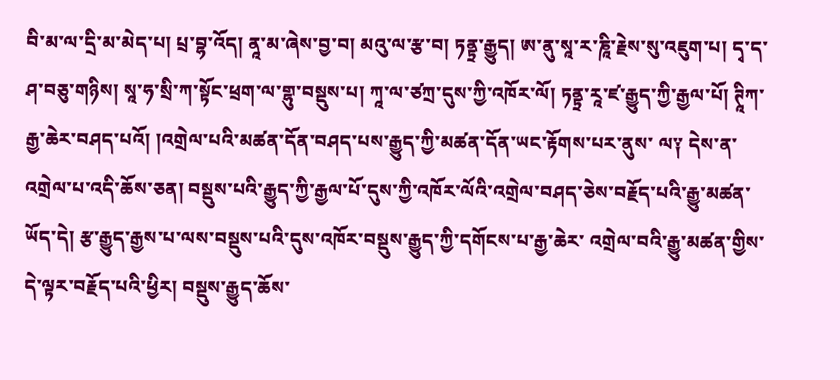བི་མ་ལ་དྲི་མ་མེད་པ། པྲ་བྷ་འོད། ནཱ་མ་ཞེས་བྱ་བ། མའུ་ལ་རྩ་བ། ཏནྟྲ་རྒྱུད། ཨ་ནུ་སཱ་ར་ཎཱི་རྗེས་སུ་འཇུག་པ། དྭ་ད་ ཤ་བཅུ་གཉིས། སཱ་ཧ་སྲི་ཀ་སྟོང་ཕྲག་ལ་གྷུ་བསྡུས་པ། ཀཱ་ལ་ཙཀྲ་དུས་ཀྱི་འཁོར་ལོ། ཏནྟྲ་རཱ་ཛ་རྒྱུད་ཀྱི་རྒྱལ་པོ། ཊཱིཀ་རྒྱ་ཆེར་བཤད་པའོ། །འགྲེལ་པའི་མཚན་དོན་བཤད་པས་རྒྱུད་ཀྱི་མཚན་དོན་ཡང་རྟོགས་པར་ནུས་ ལ༑ དེས་ན་འགྲེལ་པ་འདི་ཆོས་ཅན། བསྡུས་པའི་རྒྱུད་ཀྱི་རྒྱལ་པོ་དུས་ཀྱི་འཁོར་ལོའི་འགྲེལ་བཤད་ཅེས་བརྗོད་པའི་རྒྱུ་མཚན་ཡོད་དེ། རྩ་རྒྱུད་རྒྱས་པ་ལས་བསྡུས་པའི་དུས་འཁོར་བསྡུས་རྒྱུད་ཀྱི་དགོངས་པ་རྒྱ་ཆེར་ འགྲེལ་བའི་རྒྱུ་མཚན་གྱིས་དེ་ལྟར་བརྗོད་པའི་ཕྱིར། བསྡུས་རྒྱུད་ཆོས་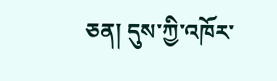ཅན། དུས་ཀྱི་འཁོར་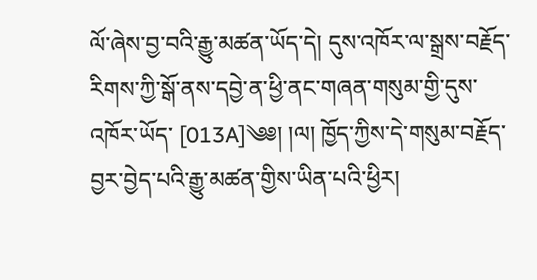ལོ་ཞེས་བྱ་བའི་རྒྱུ་མཚན་ཡོད་དེ། དུས་འཁོར་ལ་སྒྲས་བརྗོད་རིགས་ཀྱི་སྒོ་ནས་དབྱེ་ན་ཕྱི་ནང་གཞན་གསུམ་གྱི་དུས་འཁོར་ཡོད་ [013A]༄༅། །ལ། ཁྱོད་ཀྱིས་དེ་གསུམ་བརྗོད་བྱར་བྱེད་པའི་རྒྱུ་མཚན་གྱིས་ཡིན་པའི་ཕྱིར།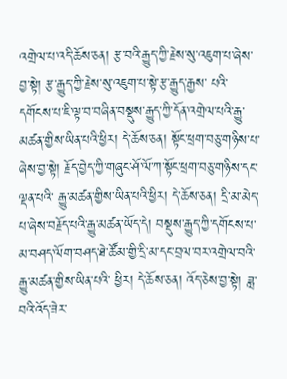འགྲེལ་པ་འདི་ཆོས་ཅན། རྩ་བའི་རྒྱུད་ཀྱི་རྗེས་སུ་འཇུག་པ་ཞེས་བྱ་སྟེ། རྩ་རྒྱུད་ཀྱི་རྗེས་སུ་འཇུག་པ་སྟེ་རྩ་རྒྱུད་རྒྱས་ པའི་དགོངས་པ་ཇི་ལྟ་བ་བཞིན་བསྡུས་རྒྱུད་ཀྱི་དོན་འགྲེལ་པའི་རྒྱུ་མཚན་གྱིས་ཡིན་པའི་ཕྱིར། དེ་ཆོས་ཅན། སྟོང་ཕྲག་བཅུ་གཉིས་པ་ཞེས་བྱ་སྟེ། རྗོད་བྱེད་ཀྱི་གཞུང་ཤོ་ལོ་ཀ་སྟོང་ཕྲག་བཅུ་གཉིས་དང་ལྡན་པའི་ རྒྱུ་མཚན་གྱིས་ཡིན་པའི་ཕྱིར། དེ་ཆོས་ཅན། དྲི་མ་མེད་པ་ཞེས་བརྗོད་པའི་རྒྱུ་མཚན་ཡོད་དེ། བསྡུས་རྒྱུད་ཀྱི་དགོངས་པ་མ་བཤད་ལོག་བཤད་ཐེ་ཚོམ་གྱི་དྲི་མ་དང་བྲལ་བར་འགྲེལ་བའི་རྒྱུ་མཚན་གྱིས་ཡིན་པའི་ ཕྱིར། དེ་ཆོས་ཅན། འོད་ཅེས་བྱ་སྟེ། ཟླ་བའི་འོད་ཟེར་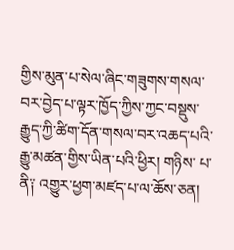གྱིས་མུན་པ་སེལ་ཞིང་གཟུགས་གསལ་བར་བྱེད་པ་ལྟར་ཁྱོད་ཀྱིས་ཀྱང་བསྡུས་རྒྱུད་ཀྱི་ཚིག་དོན་གསལ་བར་འཆད་པའི་རྒྱུ་མཚན་གྱིས་ཡིན་པའི་ཕྱིར། གཉིས་ པ་ནི༑ འགྱུར་ཕྱག་མཛད་པ་ལ་ཆོས་ཅན།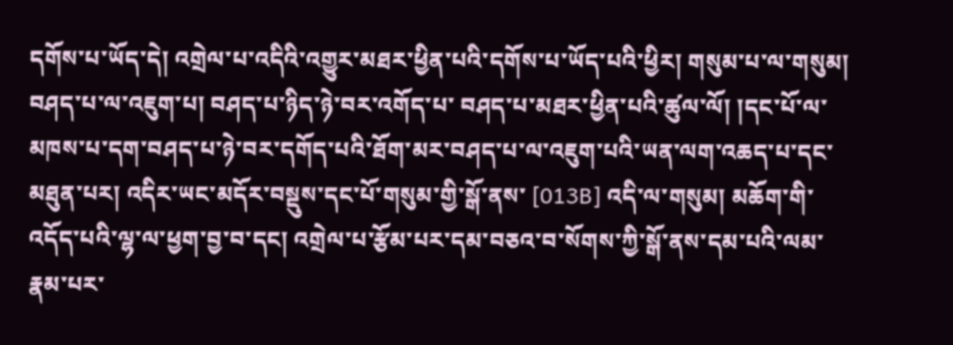དགོས་པ་ཡོད་དེ། འགྲེལ་པ་འདིའི་འགྱུར་མཐར་ཕྱིན་པའི་དགོས་པ་ཡོད་པའི་ཕྱིར། གསུམ་པ་ལ་གསུམ། བཤད་པ་ལ་འཇུག་པ། བཤད་པ་ཉིད་ཉེ་བར་འགོད་པ་ བཤད་པ་མཐར་ཕྱིན་པའི་ཚུལ་ལོ། །དང་པོ་ལ་མཁས་པ་དག་བཤད་པ་ཉེ་བར་དགོད་པའི་ཐོག་མར་བཤད་པ་ལ་འཇུག་པའི་ཡན་ལག་འཆད་པ་དང་མཐུན་པར། འདིར་ཡང་མདོར་བསྡུས་དང་པོ་གསུམ་གྱི་སྒོ་ནས་ [013B] འདི་ལ་གསུམ། མཆོག་གི་འདོད་པའི་ལྷ་ལ་ཕྱག་བྱ་བ་དང། འགྲེལ་པ་རྩོམ་པར་དམ་བཅའ་བ་སོགས་ཀྱི་སྒོ་ནས་དམ་པའི་ལམ་རྣམ་པར་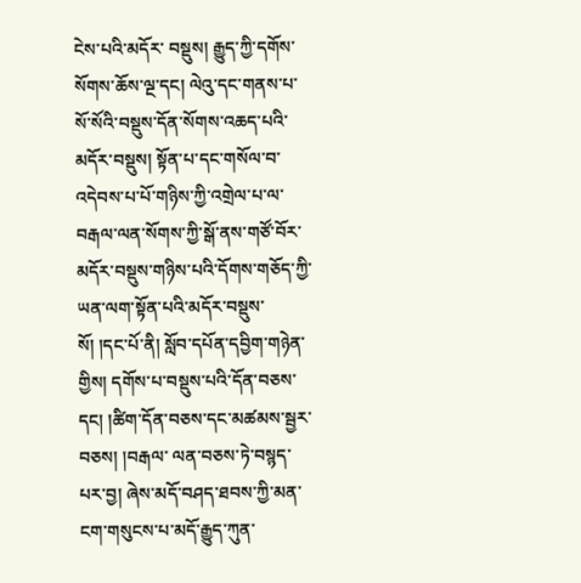ངེས་པའི་མདོར་ བསྡུས། རྒྱུད་ཀྱི་དགོས་སོགས་ཆོས་ལྔ་དང། ལེའུ་དང་གནས་པ་སོ་སོའི་བསྡུས་དོན་སོགས་འཆད་པའི་མདོར་བསྡུས། སྟོན་པ་དང་གསོལ་བ་འདེབས་པ་པོ་གཉིས་ཀྱི་འགྲེལ་པ་ལ་བརྒལ་ལན་སོགས་ཀྱི་སྒོ་ནས་གཙོ་བོར་ མདོར་བསྡུས་གཉིས་པའི་དོགས་གཅོད་ཀྱི་ཡན་ལག་སྟོན་པའི་མདོར་བསྡུས་སོ། །དང་པོ་ནི། སློབ་དཔོན་དབྱིག་གཉེན་གྱིས། དགོས་པ་བསྡུས་པའི་དོན་བཅས་དང། །ཚིག་དོན་བཅས་དང་མཚམས་སྦྱར་བཅས། །བརྒལ་ ལན་བཅས་ཏེ་བསྙད་པར་བྱ། ཞེས་མདོ་བཤད་ཐབས་ཀྱི་མན་ངག་གསུངས་པ་མདོ་རྒྱུད་ཀུན་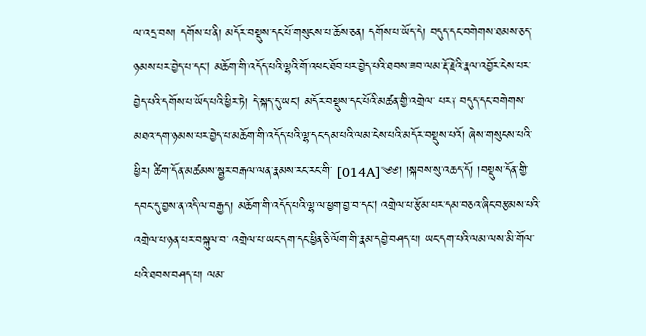ལ་འདྲ་བས། དགོས་པ་ནི། མདོར་བསྡུས་དང་པོ་གསུངས་པ་ཆོས་ཅན། དགོས་པ་ཡོད་དེ། བདུད་དང་བགེགས་ཐམས་ཅད་ ཉམས་པར་བྱེད་པ་དང། མཆོག་གི་འདོད་པའི་ལྷའི་གོ་འཕང་ཐོབ་པར་བྱེད་པའི་ཐབས་ཟབ་ལམ་རྡོ་རྗེའི་རྣལ་འབྱོར་ངེས་པར་བྱེད་པའི་དགོས་པ་ཡོད་པའི་ཕྱིར་ཏེ། དེ་སྐད་དུ་ཡང། མདོར་བསྡུས་དང་པོའི་མཚན་གྱི་འགྲེལ་ པར༑ བདུད་དང་བགེགས་མཐའ་དག་ཉམས་པར་བྱེད་པ་མཆོག་གི་འདོད་པའི་ལྷ་དང་དམ་པའི་ལམ་ངེས་པའི་མདོར་བསྡུས་པའོ། ཞེས་གསུངས་པའི་ཕྱིར། ཚིག་དོན་མཚམས་སྦྱར་བརྒལ་ལན་རྣམས་རང་རང་གི་ [014A]༄༅། །སྐབས་སུ་འཆད་དོ། །བསྡུས་དོན་གྱི་དབང་དུ་བྱས་ན་འདི་ལ་བརྒྱད། མཆོག་གི་འདོད་པའི་ལྷ་ལ་ཕྱག་བྱ་བ་དང། འགྲེལ་པ་རྩོམ་པར་དམ་བཅའ་ཞིང་བརྩམས་པའི་འགྲེལ་པ་ཉན་པར་བསྐུལ་བ་ འགྲེལ་པ་ཡང་དག་དང་ཕྱིན་ཅི་ལོག་གི་རྣམ་དབྱེ་བཤད་པ། ཡང་དག་པའི་ལམ་ལས་མི་གོལ་པའི་ཐབས་བཤད་པ། ལམ་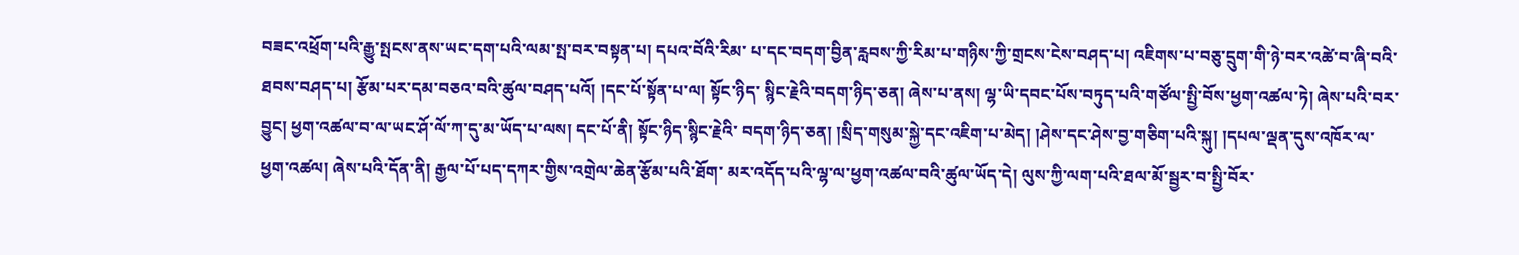བཟང་འཕྲོག་པའི་རྒྱུ་སྤངས་ནས་ཡང་དག་པའི་ལམ་སྤ་བར་བསྟན་པ། དཔའ་བོའི་རིམ་ པ་དང་བདག་བྱིན་རླབས་ཀྱི་རིམ་པ་གཉིས་ཀྱི་གྲངས་ངེས་བཤད་པ། འཇིགས་པ་བཅུ་དྲུག་གི་ཉེ་བར་འཚེ་བ་ཞི་བའི་ཐབས་བཤད་པ། རྩོམ་པར་དམ་བཅའ་བའི་ཚུལ་བཤད་པའོ། །དང་པོ་སྟོན་པ་ལ། སྟོང་ཉིད་ སྙིང་རྗེའི་བདག་ཉིད་ཅན། ཞེས་པ་ནས། ལྷ་ཡི་དབང་པོས་བཏུད་པའི་གཙོལ་སྤྱི་བོས་ཕྱག་འཚལ་ཏེ། ཞེས་པའི་བར་བྱུང། ཕྱག་འཚལ་བ་ལ་ཡང་ཤོ་ལོ་ཀ་དུ་མ་ཡོད་པ་ལས། དང་པོ་ནི། སྟོང་ཉིད་སྙིང་རྗེའི་ བདག་ཉིད་ཅན། །སྲིད་གསུམ་སྐྱེ་དང་འཇིག་པ་མེད། །ཤེས་དང་ཤེས་བྱ་གཅིག་པའི་སྐུ། །དཔལ་ལྡན་དུས་འཁོར་ལ་ཕྱག་འཚལ། ཞེས་པའི་དོན་ནི། རྒྱལ་པོ་པད་དཀར་གྱིས་འགྲེལ་ཆེན་རྩོམ་པའི་ཐོག་ མར་འདོད་པའི་ལྷ་ལ་ཕྱག་འཚལ་བའི་ཚུལ་ཡོད་དེ། ལུས་ཀྱི་ལག་པའི་ཐལ་མོ་སྦྱར་བ་སྤྱི་བོར་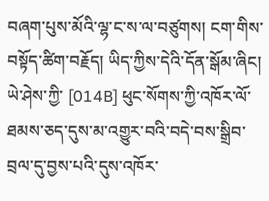བཞག་པུས་མོའི་ལྷ་ང་ས་ལ་བཙུགས། ངག་གིས་བསྟོད་ཚིག་བརྗོད། ཡིད་ཀྱིས་དེའི་དོན་སྒོམ་ཞིང། ཡེ་ཤེས་ཀྱི་ [014B] ཕུང་སོགས་ཀྱི་འཁོར་ལོ་ཐམས་ཅད་དུས་མ་འགྱུར་བའི་བདེ་བས་སྒྲིབ་བྲལ་དུ་བྱས་པའི་དུས་འཁོར་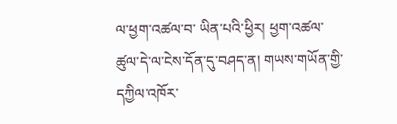ལ་ཕྱག་འཚལ་བ་ ཡིན་པའི་ཕྱིར། ཕྱག་འཚལ་ཚུལ་དེ་ལ་ངེས་དོན་དུ་བཤད་ན། གཡས་གཡོན་གྱི་དཀྱིལ་འཁོར་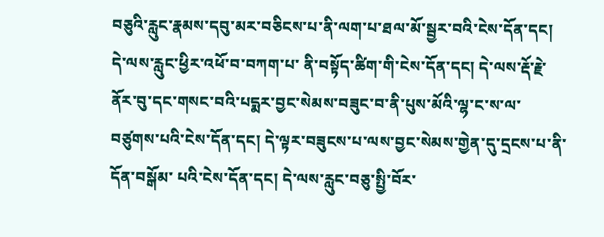བཅུའི་རླུང་རྣམས་དབུ་མར་བཅིངས་པ་ནི་ལག་པ་ཐལ་མོ་སྦྱར་བའི་ངེས་དོན་དང། དེ་ལས་རླུང་ཕྱིར་འཕོ་བ་བཀག་པ་ ནི་བསྟོད་ཚིག་གི་ངེས་དོན་དང། དེ་ལས་རྡོ་རྗེ་ནོར་བུ་དང་གསང་བའི་པདྨར་བྱང་སེམས་བཟུང་བ་ནི་པུས་མོའི་ལྷ་ང་ས་ལ་བཙུགས་པའི་ངེས་དོན་དང། དེ་ལྟར་བཟུངས་པ་ལས་བྱང་སེམས་གྱེན་དུ་དྲངས་པ་ནི་དོན་བསྒོམ་ པའི་ངེས་དོན་དང། དེ་ལས་རླུང་བཅུ་སྤྱི་བོར་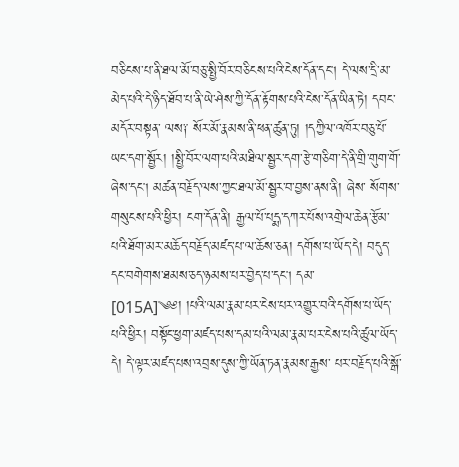བཅིངས་པ་ནི་ཐལ་མོ་བཅུ་སྤྱི་བོར་བཅིངས་པའི་ངེས་དོན་དང། དེ་ལས་དྲི་མ་མེད་པའི་དེ་ཉིད་ཐོབ་པ་ནི་ཡེ་ཤེས་ཀྱི་དོན་རྟོགས་པའི་ངེས་དོན་ཡིན་ཏེ། དབང་མདོར་བསྟན་ ལས༑ སོར་མོ་རྣམས་ནི་ཕན་ཚུན་ཏུ། །དཀྱིལ་འཁོར་བཅུ་པོ་ཡང་དག་སྦྱོར། །སྤྱི་བོར་ལག་པའི་མཐིལ་སྦྱར་དག་རྩེ་གཅིག་དེ་ནི་གྲི་གུག་གོ་ཞེས་དང། མཚན་བརྗོད་ལས་ཀྱང་ཐལ་མོ་སྦྱར་བ་བྱས་ནས་ནི། ཞེས་ སོགས་གསུངས་པའི་ཕྱིར། ངག་དོན་ནི། རྒྱལ་པོ་པདྨ་དཀར་པོས་འགྲེལ་ཆེན་རྩོམ་པའི་ཐོག་མར་མཆོད་བརྗོད་མཛད་པ་ལ་ཆོས་ཅན། དགོས་པ་ཡོད་དེ། བདུད་དང་བགེགས་ཐམས་ཅད་ཉམས་པར་བྱེད་པ་དང། དམ་ [015A]༄༅། །པའི་ལམ་རྣམ་པར་ངེས་པར་འགྱུར་བའི་དགོས་པ་ཡོད་པའི་ཕྱིར། བསྟོང་ཕྱག་མཛད་པས་དམ་པའི་ལམ་རྣམ་པར་ངེས་པའི་ཚུལ་ཡོད་དེ། དེ་ལྟར་མཛད་པས་འབྲས་དུས་ཀྱི་ཡོན་ཏན་རྣམས་རྒྱས་ པར་བརྗོད་པའི་སྒོ་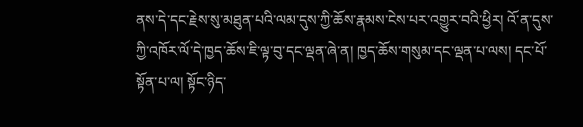ནས་དེ་དང་རྗེས་སུ་མཐུན་པའི་ལམ་དུས་ཀྱི་ཆོས་རྣམས་ངེས་པར་འགྱུར་བའི་ཕྱིར། འོ་ན་དུས་ཀྱི་འཁོར་ལོ་དེ་ཁྱད་ཆོས་ཇི་ལྟ་བུ་དང་ལྡན་ཞེ་ན། ཁྱད་ཆོས་གསུམ་དང་ལྡན་པ་ལས། དང་པོ་སྟོན་པ་ལ། སྟོང་ཉིད་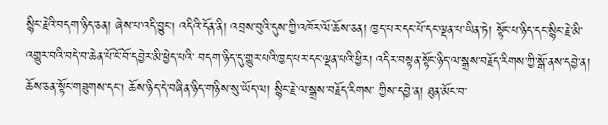སྙིང་རྗེའི་བདག་ཉིད་ཅན། ཞེས་པ་འདི་བྱུང། འདིའི་དོན་ནི། འབྲས་བུའི་དུས་ཀྱི་འཁོར་ལོ་ཆོས་ཅན། ཁྱད་པར་དང་པོ་དང་ལྡན་པ་ཡིན་ཏེ། སྟོང་པ་ཉིད་དང་སྙིང་རྗེ་མི་འགྱུར་བའི་བདེ་བ་ཆེན་པོ་ངོ་བོ་དབྱེར་མི་ཕྱེད་པའི་ བདག་ཉིད་དུ་གྱུར་པའི་ཁྱད་པར་དང་ལྡན་པའི་ཕྱིར། འདིར་བསྟན་སྟོང་ཉིད་ལ་སྒྲས་བརྗོད་རིགས་ཀྱི་སྒོ་ནས་དབྱེ་ན། ཆོས་ཅན་སྟོང་གཟུགས་དང། ཆོས་ཉིད་དེ་བཞིན་ཉིད་གཉིས་སུ་ཡོད་ལ། སྙིང་རྗེ་ལ་སྒྲས་བརྗོད་རིགས་ ཀྱིས་དབྱེ་ན། ཐུན་མོང་བ་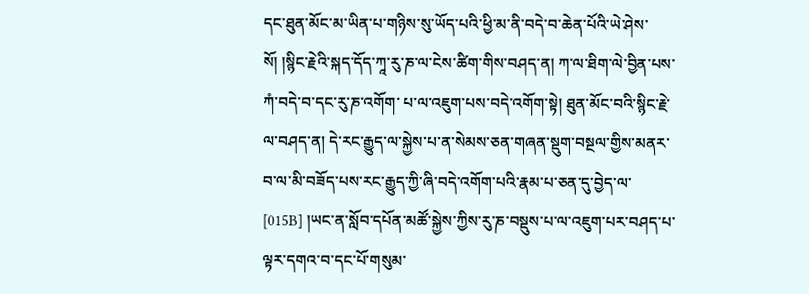དང་ཐུན་མོང་མ་ཡིན་པ་གཉིས་སུ་ཡོད་པའི་ཕྱི་མ་ནི་བདེ་བ་ཆེན་པོའི་ཡེ་ཤེས་སོ། །སྙིང་རྗེའི་སྐད་དོད་ཀཱ་རུ་ཎ་ལ་ངེས་ཚིག་གིས་བཤད་ན། ཀ་ལ་ཐིག་ལེ་བྱིན་པས་ཀཾ་བདེ་བ་དང་རུ་ཎ་འགོག་ པ་ལ་འཇུག་པས་བདེ་འགོག་སྟེ། ཐུན་མོང་བའི་སྙིང་རྗེ་ལ་བཤད་ན། དེ་རང་རྒྱུད་ལ་སྐྱེས་པ་ན་སེམས་ཅན་གཞན་སྡུག་བསྔལ་གྱིས་མནར་བ་ལ་མི་བཟོད་པས་རང་རྒྱུད་ཀྱི་ཞི་བདེ་འགོག་པའི་རྣམ་པ་ཅན་དུ་བྱེད་ལ་ [015B] །ཡང་ན་སློབ་དཔོན་མཚོ་སྐྱེས་ཀྱིས་རུ་ཎ་བསྡུས་པ་ལ་འཇུག་པར་བཤད་པ་ལྟར་དགའ་བ་དང་པོ་གསུམ་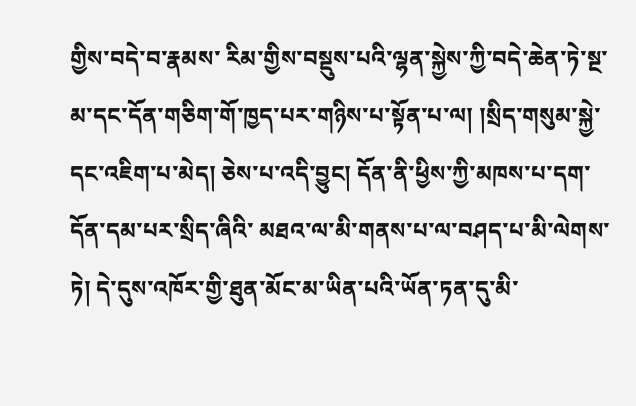གྱིས་བདེ་བ་རྣམས་ རིམ་གྱིས་བསྡུས་པའི་ལྷན་སྐྱེས་ཀྱི་བདེ་ཆེན་ཏེ་སྔ་མ་དང་དོན་གཅིག་གོ་ཁྱད་པར་གཉིས་པ་སྟོན་པ་ལ། །སྲིད་གསུམ་སྐྱེ་དང་འཇིག་པ་མེད། ཅེས་པ་འདི་བྱུང། དོན་ནི་ཕྱིས་ཀྱི་མཁས་པ་དག་དོན་དམ་པར་སྲིད་ཞིའི་ མཐའ་ལ་མི་གནས་པ་ལ་བཤད་པ་མི་ལེགས་ཏེ། དེ་དུས་འཁོར་གྱི་ཐུན་མོང་མ་ཡིན་པའི་ཡོན་ཏན་དུ་མི་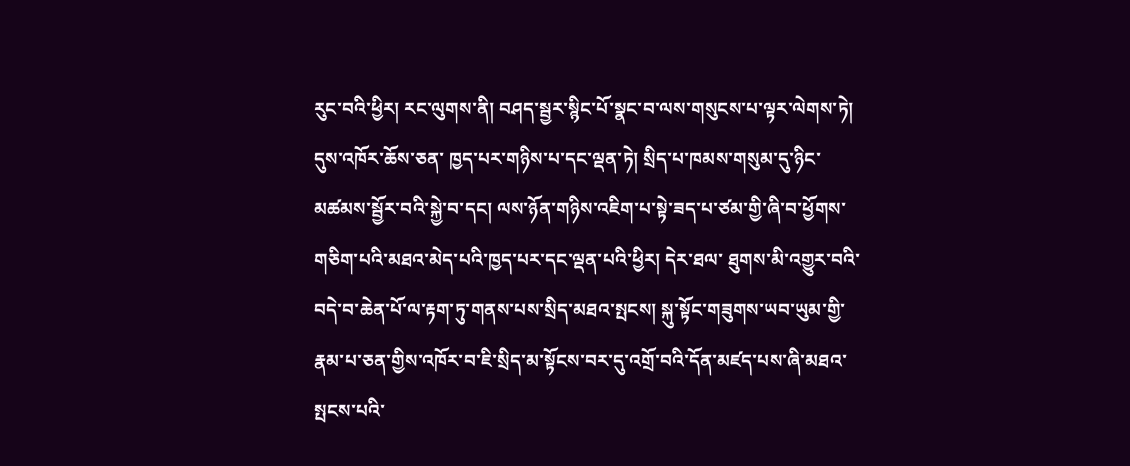རུང་བའི་ཕྱིར། རང་ལུགས་ནི། བཤད་སྦྱར་སྙིང་པོ་སྣང་བ་ལས་གསུངས་པ་ལྟར་ལེགས་ཏེ། དུས་འཁོར་ཆོས་ཅན་ ཁྱད་པར་གཉིས་པ་དང་ལྡན་ཏེ། སྲིད་པ་ཁམས་གསུམ་དུ་ཉིང་མཚམས་སྦྱོར་བའི་སྐྱེ་བ་དང། ལས་ཉོན་གཉིས་འཇིག་པ་སྟེ་ཟད་པ་ཙམ་གྱི་ཞི་བ་ཕྱོགས་གཅིག་པའི་མཐའ་མེད་པའི་ཁྱད་པར་དང་ལྡན་པའི་ཕྱིར། དེར་ཐལ་ ཐུགས་མི་འགྱུར་བའི་བདེ་བ་ཆེན་པོ་ལ་རྟག་ཏུ་གནས་པས་སྲིད་མཐའ་སྤངས། སྐུ་སྟོང་གཟུགས་ཡབ་ཡུམ་གྱི་རྣམ་པ་ཅན་གྱིས་འཁོར་བ་ཇི་སྲིད་མ་སྟོངས་བར་དུ་འགྲོ་བའི་དོན་མཛད་པས་ཞི་མཐའ་སྤངས་པའི་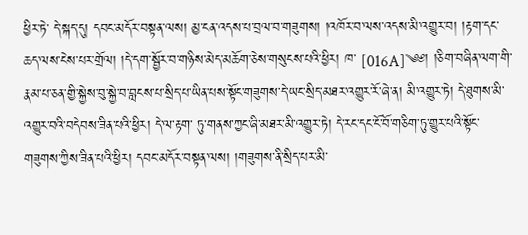ཕྱིར་ཏེ་ དེ་སྐད་དུ། དབང་མདོར་བསྟན་ལས། མྱ་ངན་འདས་པ་བྲལ་བ་གཟུགས། །འཁོར་བ་ལས་འདས་མི་འགྱུར་བ། །རྟག་དང་ཆད་ལས་ངེས་པར་གྲོལ། །དེ་དག་སྦྱོར་བ་གཉིས་མེད་མཆོག་ཅེས་གསུངས་པའི་ཕྱིར། ཁ་ [016A]༄༅། །ཅིག་བཞིན་ལག་གི་རྣམ་པ་ཅན་གྱི་སྐྱེས་བུ་སྐྱེ་བ་བླངས་པ་སྲིད་པ་ཡིན་པས་སྟོང་གཟུགས་དེ་ཡང་སྲིད་མཐར་འགྱུར་རོ་ཞེ་ན། མི་འགྱུར་ཏེ། དེ་ཐུགས་མི་འགྱུར་བའི་བདེབས་ཟིན་པའི་ཕྱིར། དེ་ལ་རྟག་ ཏུ་གནས་ཀྱང་ཞི་མཐར་མི་འགྱུར་ཏེ། དེ་རང་དང་ངོ་བོ་གཅིག་ཏུ་གྱུར་པའི་སྟོང་གཟུགས་ཀྱིས་ཟིན་པའི་ཕྱིར། དབང་མདོར་བསྟན་ལས། །གཟུགས་ནི་སྲིད་པར་མི་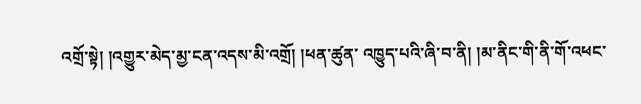འགྲོ་སྟེ། །འགྱུར་མེད་མྱ་ངན་འདས་མི་འགྲོ། །ཕན་ཚུན་ འཁྱུད་པའི་ཞི་བ་ནི། །མ་ནིང་གི་ནི་གོ་འཕང་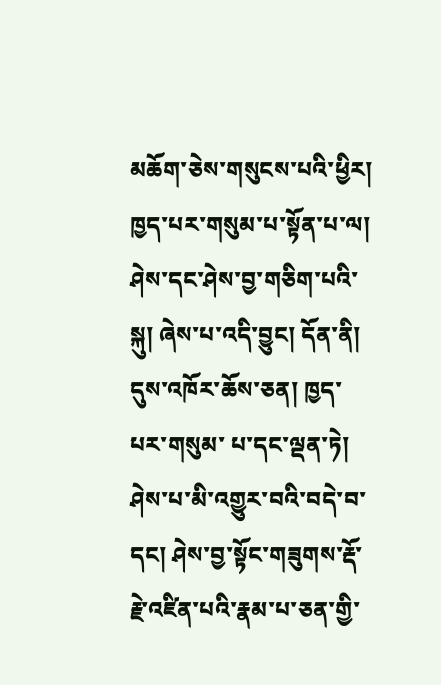མཆོག་ཅེས་གསུངས་པའི་ཕྱིར། ཁྱད་པར་གསུམ་པ་སྟོན་པ་ལ། ཤེས་དང་ཤེས་བྱ་གཅིག་པའི་སྐུ། ཞེས་པ་འདི་བྱུང། དོན་ནི། དུས་འཁོར་ཆོས་ཅན། ཁྱད་པར་གསུམ་ པ་དང་ལྡན་ཏེ། ཤེས་པ་མི་འགྱུར་བའི་བདེ་བ་དང། ཤེས་བྱ་སྟོང་གཟུགས་རྡོ་རྗེ་འཛིན་པའི་རྣམ་པ་ཅན་གྱི་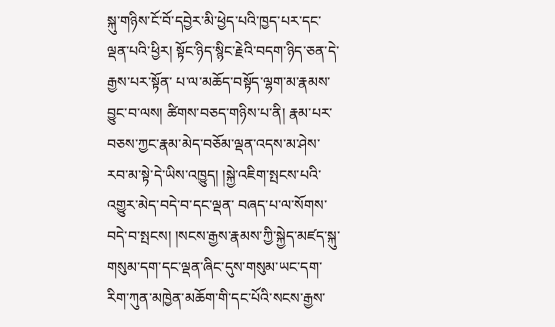སྐུ་གཉིས་ངོ་བོ་དབྱེར་མི་ཕྱེད་པའི་ཁྱད་པར་དང་ལྡན་པའི་ཕྱིར། སྟོང་ཉིད་སྙིང་རྗེའི་བདག་ཉིད་ཅན་དེ་རྒྱས་པར་སྟོན་ པ་ལ་མཆོད་བསྟོད་ལྷག་མ་རྣམས་བྱུང་བ་ལས། ཚིགས་བཅད་གཉིས་པ་ནི། རྣམ་པར་བཅས་ཀྱང་རྣམ་མེད་བཅོམ་ལྡན་འདས་མ་ཤེས་རབ་མ་སྟེ་དེ་ཡིས་འཁྱུད། །སྐྱེ་འཇིག་སྤངས་པའི་འགྱུར་མེད་བདེ་བ་དང་ལྡན་ བཞད་པ་ལ་སོགས་བདེ་བ་སྤངས། །སངས་རྒྱས་རྣམས་ཀྱི་སྐྱེད་མཛད་སྐུ་གསུམ་དག་དང་ལྡན་ཞིང་དུས་གསུམ་ཡང་དག་རིག་ཀུན་མཁྱེན་མཆོག་གི་དང་པོའི་སངས་རྒྱས་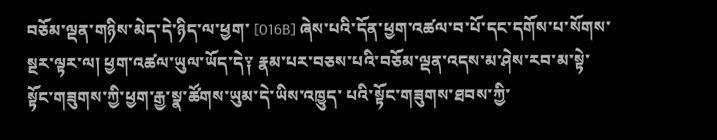བཅོམ་ལྡན་གཉིས་མེད་དེ་ཉིད་ལ་ཕྱག་ [016B] ཞེས་པའི་དོན་ཕྱག་འཚལ་བ་པོ་དང་དགོས་པ་སོགས་སྔར་ལྟར་ལ། ཕྱག་འཚལ་ཡུལ་ཡོད་དེ༑ རྣམ་པར་བཅས་པའི་བཅོམ་ལྡན་འདས་མ་ཤེས་རབ་མ་སྟེ་སྟོང་གཟུགས་ཀྱི་ཕྱག་རྒྱ་སྣ་ཚོགས་ཡུམ་དེ་ཡིས་འཁྱུད་ པའི་སྟོང་གཟུགས་ཐབས་ཀྱི་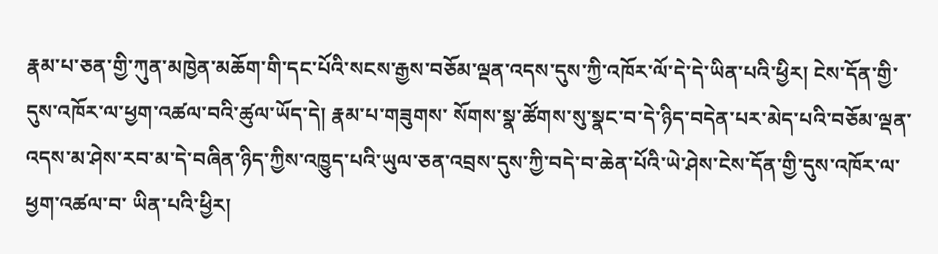རྣམ་པ་ཅན་གྱི་ཀུན་མཁྱེན་མཆོག་གི་དང་པོའི་སངས་རྒྱས་བཅོམ་ལྡན་འདས་དུས་ཀྱི་འཁོར་ལོ་དེ་དེ་ཡིན་པའི་ཕྱིར། ངེས་དོན་གྱི་དུས་འཁོར་ལ་ཕྱག་འཚལ་བའི་ཚུལ་ཡོད་དེ། རྣམ་པ་གཟུགས་ སོགས་སྣ་ཚོགས་སུ་སྣང་བ་དེ་ཉིད་བདེན་པར་མེད་པའི་བཅོམ་ལྡན་འདས་མ་ཤེས་རབ་མ་དེ་བཞིན་ཉིད་ཀྱིས་འཁྱུད་པའི་ཡུལ་ཅན་འབྲས་དུས་ཀྱི་བདེ་བ་ཆེན་པོའི་ཡེ་ཤེས་ངེས་དོན་གྱི་དུས་འཁོར་ལ་ཕྱག་འཚལ་བ་ ཡིན་པའི་ཕྱིར།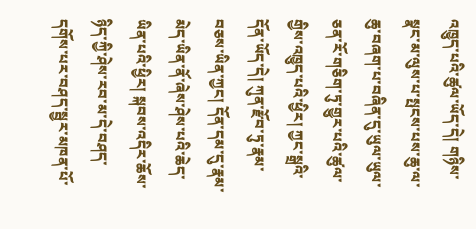འཁྱུད་པའི་ཚུལ་ཡོད་དེ། གཉིས་སྣང་མ་ལུས་པ་སྤངས་པས་ཆུ་ལ་ཆུ་བཞག་པ་བཞིན་དུ་ཡུལ་ཡུལ་ཅན་རོ་གཅིག་ཏུ་གྱུར་པའི་ཚུལ་གྱིས་འཁྱུད་པའི་ཕྱིར། ཀྱང་སྒྲའི་དོན་ཡོད་དེ། ཀུན་རྫོབ་ཏུ་རྣམ་ བཅས་ཡིན་ཀྱང། དོན་དམ་དུ་རྣམ་མེད་ཡིན་ནོ་ཞེས་ཤེས་པའི་ཆེད་ཡིན་པའི་ཕྱིར། སྐབས་འདིར་ཆོས་ཉིད་ཀྱི་ཤེས་རབ་མ་དེ་བཤད་དགོས་པར་བཤད་སྦྱར་མཁན་པོ་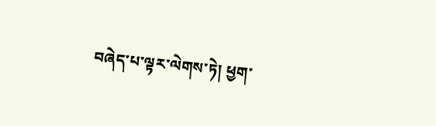བཞེད་པ་ལྟར་ལེགས་ཏེ། ཕྱག་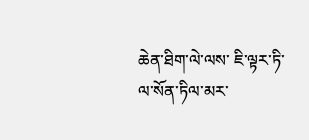ཆེན་ཐིག་ལེ་ལས་ ཇི་ལྟར་ཏི་ལ་སོན་ཏིལ་མར་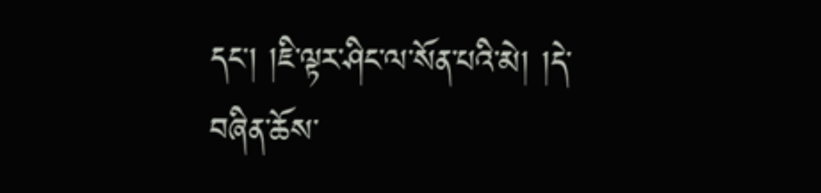དང། །ཇི་ལྟར་ཤིང་ལ་སོན་པའི་མེ། །དེ་བཞིན་ཆོས་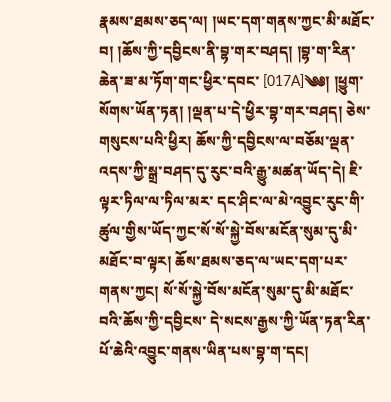རྣམས་ཐམས་ཅད་ལ། །ཡང་དག་གནས་ཀྱང་མི་མཐོང་བ། །ཆོས་ཀྱི་དབྱིངས་ནི་བྷ་གར་བཤད། །བྷ་ག་རིན་ཆེན་ཟ་མ་ཏོག་གང་ཕྱིར་དབང་ [017A]༄༅། །ཕྱུག་སོགས་ཡོན་ཏན། །ལྡན་པ་དེ་ཕྱིར་བྷ་གར་བཤད། ཅེས་གསུངས་པའི་ཕྱིར། ཆོས་ཀྱི་དབྱིངས་ལ་བཅོམ་ལྡན་འདས་ཀྱི་སྒྲ་བཤད་དུ་རུང་བའི་རྒྱུ་མཚན་ཡོད་དེ། ཇི་ལྟར་ཏིལ་ལ་ཏིལ་མར་ དང་ཤིང་ལ་མེ་འབྱུང་རུང་གི་ཚུལ་གྱིས་ཡོད་ཀྱང་སོ་སོ་སྐྱེ་བོས་མངོན་སུམ་དུ་མི་མཐོང་བ་ལྟར། ཆོས་ཐམས་ཅད་ལ་ཡང་དག་པར་གནས་ཀྱང། སོ་སོ་སྐྱེ་བོས་མངོན་སུམ་དུ་མི་མཐོང་བའི་ཆོས་ཀྱི་དབྱིངས་ དེ་སངས་རྒྱས་ཀྱི་ཡོན་ཏན་རིན་པོ་ཆེའི་འབྱུང་གནས་ཡིན་པས་བྷ་ག་དང།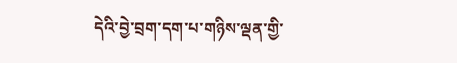དེའི་བྱེ་བྲག་དག་པ་གཉིས་ལྡན་གྱི་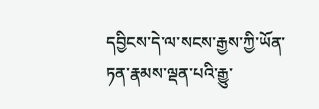དབྱིངས་དེ་ལ་སངས་རྒྱས་ཀྱི་ཡོན་ཏན་རྣམས་ལྡན་པའི་རྒྱུ་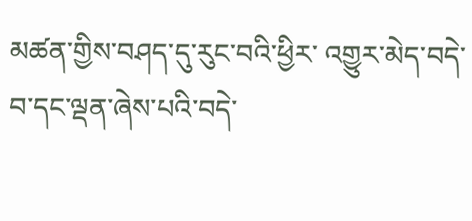མཚན་གྱིས་བཤད་དུ་རུང་བའི་ཕྱིར་ འགྱུར་མེད་བདེ་བ་དང་ལྡན་ཞེས་པའི་བདེ་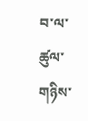བ་ལ་ཚུལ་གཉིས་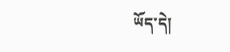ཡོད་དེ།